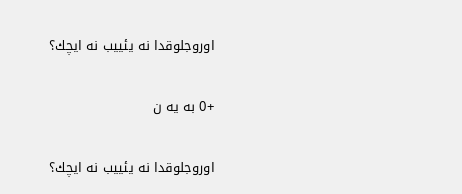اوروجلوقدا نه یئییب نه ایچك؟

+0 به یه ن

اوروجلوقدا نه یئییب نه ایچك؟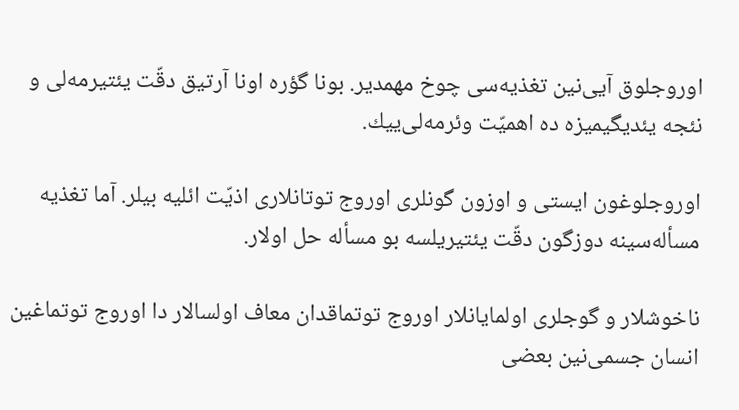اوروجلوق آیی‌نین تغذیه‌سی چوخ مهمدیر. بونا گؤره اونا آرتیق دقّت یئتیرمه‌لی و نئجه یئدیگیمیزه ده اهمیّت وئرمه‌لی‌ییك.

اوروجلوغون ایستی و اوزون گونلری اوروج توتانلاری اذیّت ائلیه بیلر. آما تغذیه مسأله‌سینه دوزگون دقّت یئتیریلسه بو مسأله حل اولار.

ناخوشلار و گوجلری اولمایانلار اوروج توتماقدان معاف اولسالار دا اوروج توتماغین انسان جسمی‌نین بعضی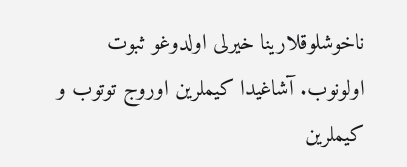ناخوشلوقلارینا خیرلی اولدوغو ثبوت اولونوب. آشاغیدا كیملرین اوروج توتوب و كیملرین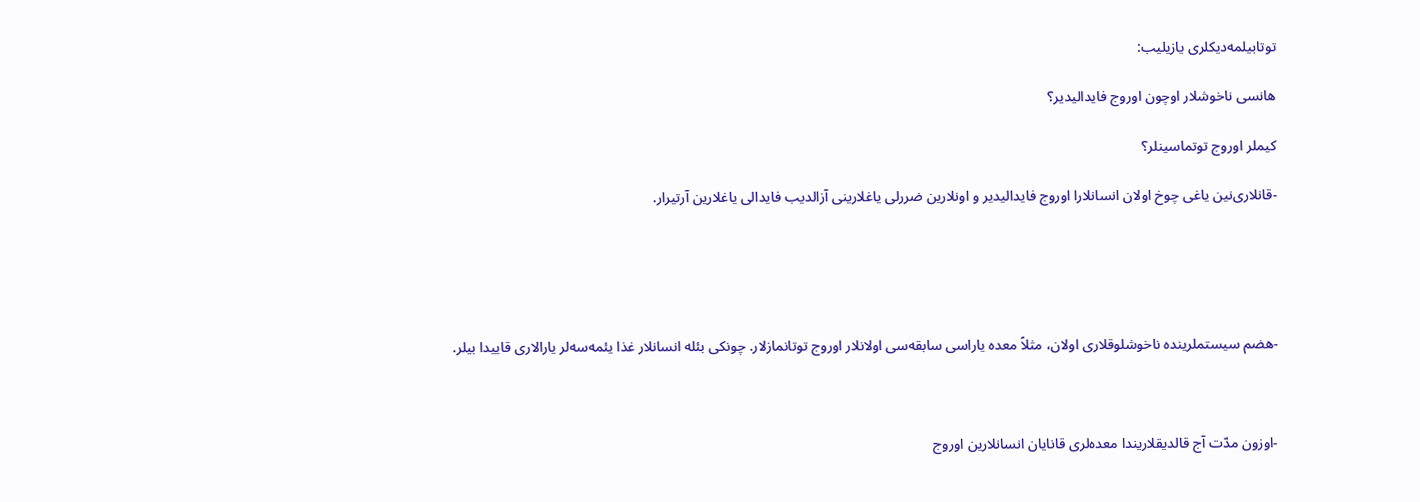توتابیلمه‌دیكلری یازیلیب:

هانسی ناخوشلار اوچون اوروج فایدالیدیر؟

كیملر اوروج توتماسینلر؟

-قانلاری‌نین یاغی چوخ اولان انسانلارا اوروج فایدالیدیر و اونلارین ضررلی یاغلارینی آزالدیب فایدالی یاغلارین آرتیرار.





-هضم سیستملرینده ناخوشلوقلاری اولان، مثلاً معده یاراسی سابقه‌سی اولانلار اوروج توتانمازلار. چونكی بئله انسانلار غذا یئمه‌سه‌لر یارالاری قاییدا بیلر.



-اوزون مدّت آج قالدیقلاریندا معده‌لری قانایان انسانلارین اوروج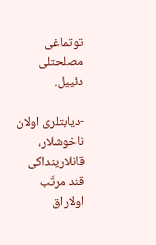توتماغی مصلحتلی دئییل.

-دیابتلری اولان ناخوشلار، قانلارینداكی قند مرتّب اولاراق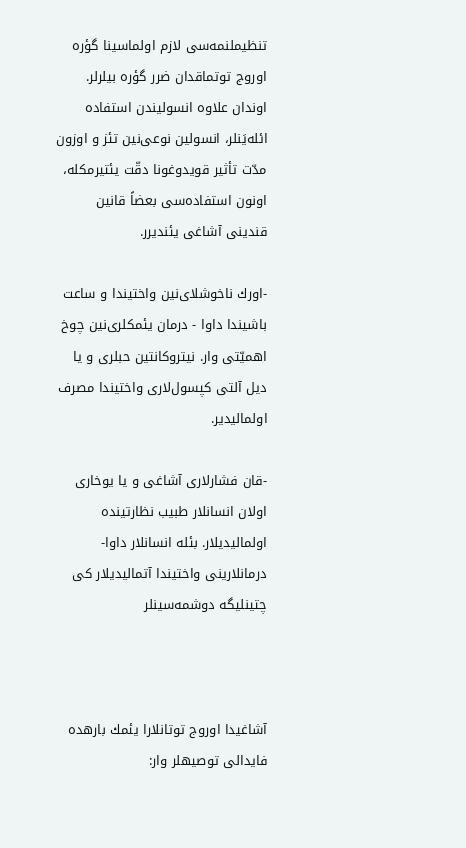تنظیملنمه‌سی لازم اولماسینا گؤره اوروج توتماقدان ضرر گؤره بیلرلر. اوندان علاوه انسولیندن استفاده ائله‌یَنلر، انسولین نوعی‌نین تئز و اوزون مدّت تأثیر قویدوغونا دقّت یئتیرمكله، اونون استفاده‌سی بعضاً قانین قندینی آشاغی یئندیرر.

-اورك ناخوشلای‌نین واختیندا و ساعت باشیندا داوا - درمان یئمكلری‌نین چوخ اهمیّتی وار. نیتروكانتین حبلری و یا دیل آلتی كپسول‌لاری واختیندا مصرف اولمالیدیر.

-قان فشارلاری آشاغی و یا یوخاری اولان انسانلار طبیب نظارتینده اولمالیدیلار. بئله انسانلار داوا-درمانلارینی واختیندا آتمالیدیلار كی چتینلیگه دوشمه‌سینلر



آشاغیدا اوروج توتانلارا یئمك بارهده فایدالی توصیهلر وار: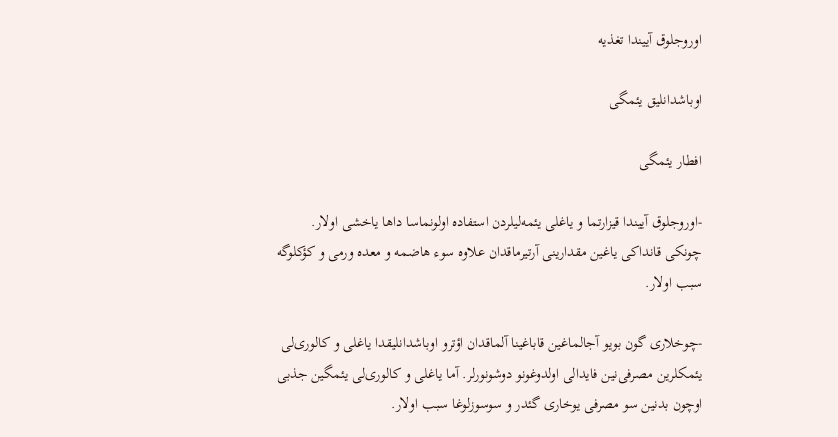اوروجلوق آییندا تغذیه

اوباشدانلیق یئمگی

افطار یئمگی

-اوروجلوق آییندا قیزارتما و یاغلی یئمه‌لیلردن استفاده اولونماسا داها یاخشی اولار. چونكی قانداكی یاغین مقدارینی آرتیرماقدان علاوه سوء هاضمه و معده ورمی و كؤكلوگه سبب اولار.

-چوخلاری گون بویو آجالماغین قاباغینا آلماقدان اؤترو اوباشدانلیقدا یاغلی و كالوری‌لی یئمكلرین مصرفی‌نین فایدالی اولدوغونو دوشونورلر. آما یاغلی و كالوری‌لی یئمگین جذبی اوچون بدنین سو مصرفی یوخاری گئدر و سوسوزلوغا سبب اولار.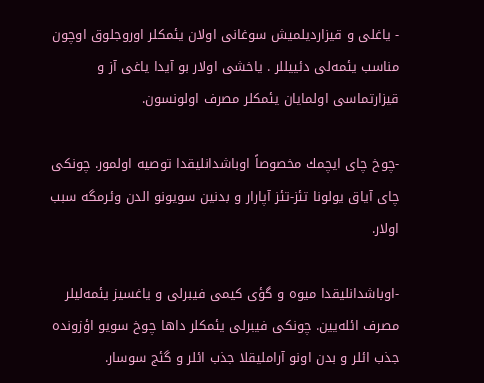- یاغلی و قیزاردیلمیش سوغانی اولان یئمكلر اوروجلوق اوچون مناسب یئمه‌لی دئییللر . یاخشی اولار بو آیدا یاغی آز و قیزارتماسی اولمایان یئمكلر مصرف اولونسون.

-چوخ چای ایچمك مخصوصاً اوباشدانلیقدا توصیه اولمور. چونكی چای آیاق یولونا تئز-تئز آپارار و بدنین سویونو الدن وئرمگه سبب اولار.

-اوباشدانلیقدا میوه و گؤی كیمی فیبرلی و یاغسیز یئمه‌لیلر مصرف ائله‌یین. چونكی فیبرلی یئمكلر داها چوخ سویو اؤزونده جذب ائلر و بدن اونو آراملیقلا جذب ائلر و گئج سوسار.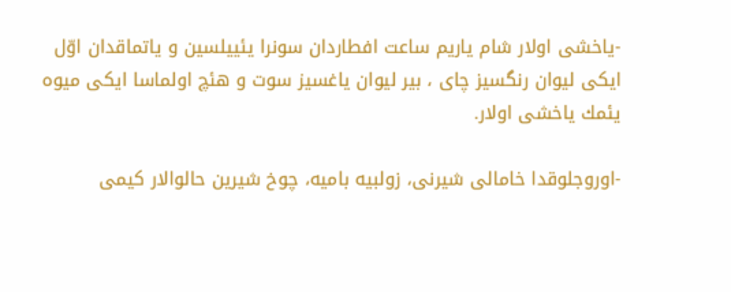-یاخشی اولار شام یاریم ساعت افطاردان سونرا یئییلسین و یاتماقدان اوّل ایكی لیوان رنگسیز چای ، بیر لیوان یاغسیز سوت و هئچ اولماسا ایكی میوه یئمك یاخشی اولار.

-اوروجلوقدا خامالی شیرنی، زولبیه بامیه، چوخ شیرین حالوالار كیمی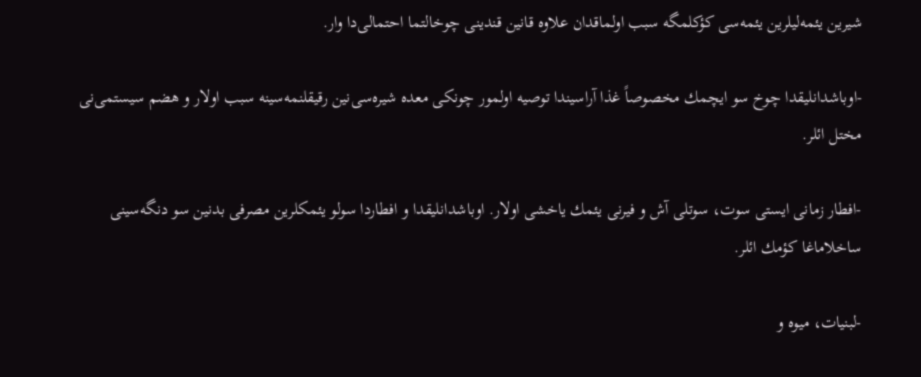شیرین یئمه‌لیلرین یئمه‌سی كؤكلمگه سبب اولماقدان علاوه قانین قندینی چوخالتما احتمالی‌دا وار.

-اوباشدانلیقدا چوخ سو ایچمك مخصوصاً غذا آراسیندا توصیه اولمور چونكی معده‌ شیره‌سی‌نین رقیقلنمه‌سینه سبب اولار و هضم سیستمی‌نی مختل ائلر.

-افطار زمانی ایستی سوت، سوتلی آش و فیرنی یئمك یاخشی اولار. اوباشدانلیقدا و افطاردا سولو یئمكلرین مصرفی بدنین سو دنگه‌سینی ساخلاماغا كؤمك ائلر.

-لبنیات، میوه و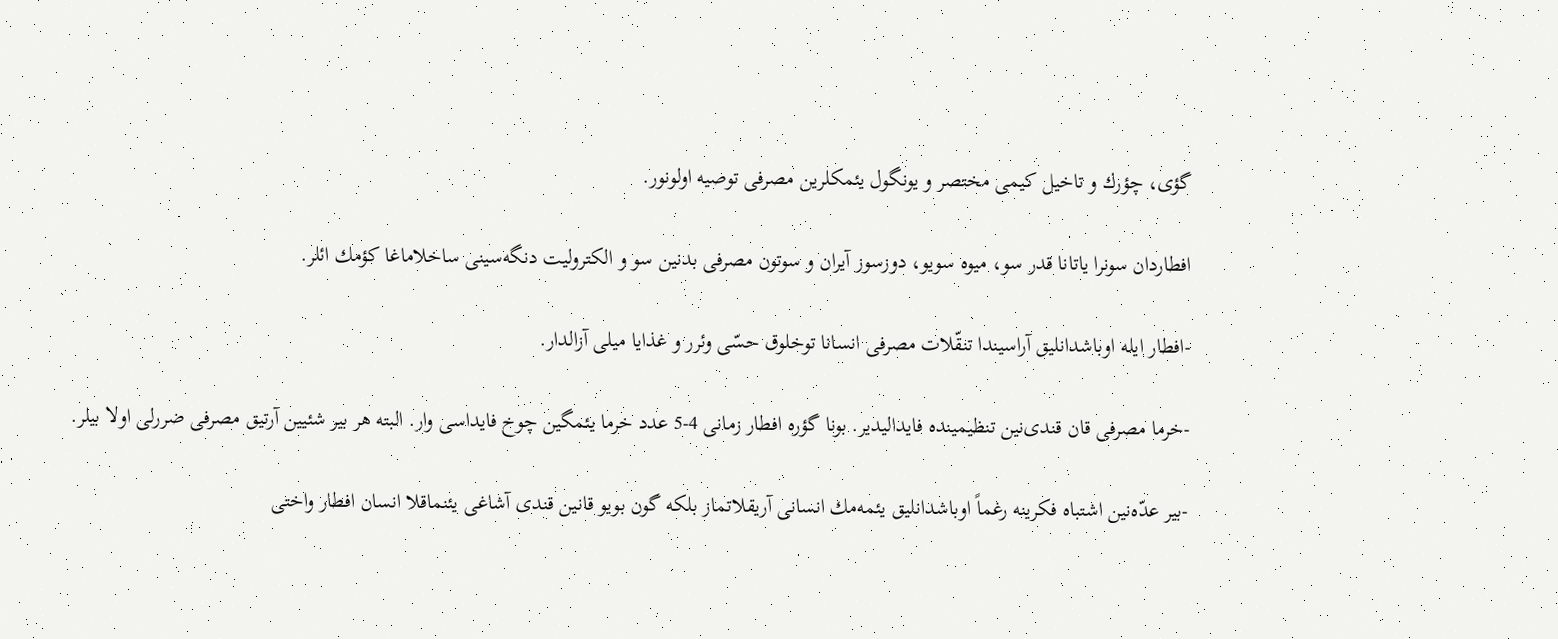گؤی، چؤرك و تاخیل كیمی مختصر و یونگول یئمكلرین مصرفی توصیه اولونور.

افطاردان سونرا یاتانا قدر سو، میوه سویو، دوزسوز آیران و سوتون مصرفی بدنین سو و الكترولیت دنگه‌سینی ساخلاماغا كؤمك ائلر.

-افطار ایله اوباشدانلیق آراسیندا تنقّلات مصرفی انسانا توخلوق حسّی وئرر و غذایا میلی آزالدار.

-خرما مصرفی قان قندی‌نین تنظیمینده فایدالیدیر. بونا گؤره افطار زمانی 4-5 عدد خرما یئمگین چوخ فایداسی وار. البته هر بیر شئیین آرتیق مصرفی ضررلی اولا بیلر.

-بیر عدّه‌نین اشتباه فكرینه رغماً اوباشدانلیق یئمه‌مك انسانی آریقلاتماز بلكه گون بویو قانین قندی آشاغی یئنماقلا انسان افطار واختی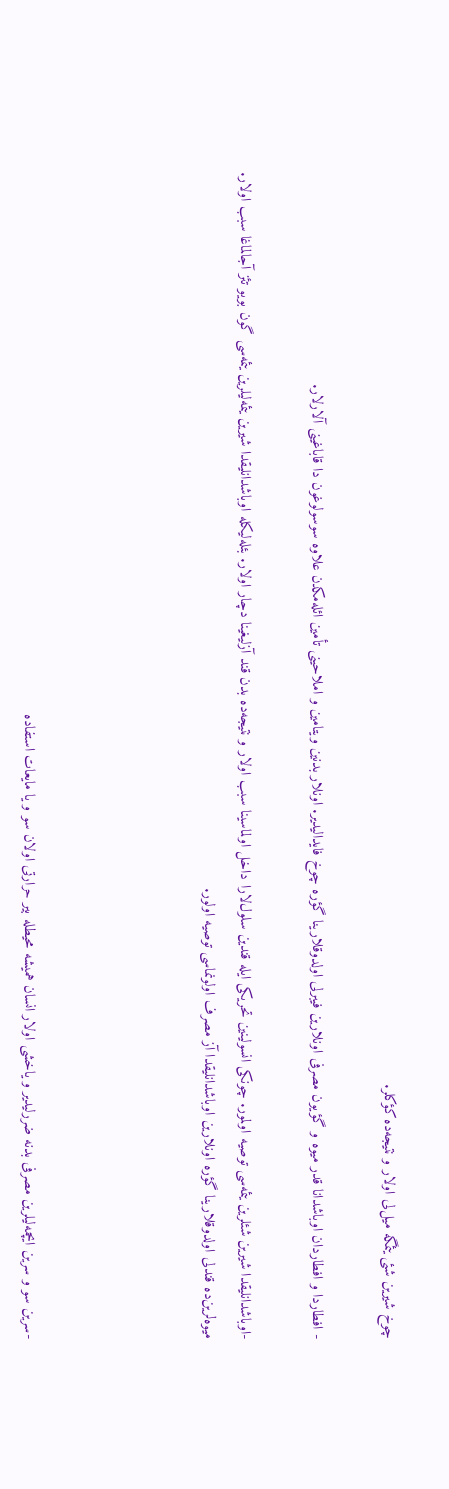چوخ شیرین شئی یئمگه میل‌لی اولار و نتیجه‌ده كؤكلر.

- افطاردا و افطاردان اوباشدانا قدر میوه و گؤیون مصرفی اونلارین فیبرلی اولدوقلارینا گؤره چوخ فایدالیدیر. اونلار بدنین ویتامین و املاحینی تأمین ائله‌مكدن علاوه سوسولوغون دا قاباغینی آلارلار.

-اوباشدانلیقدا شیرین شئلرین یئمه‌سی توصیه اولمور. چونكی انسولینین تحریكی ایله قندین سلول‌لارا داخل اولماسینا سبب اولار و نتیجه‌ده بدن قند آزلیغینا دچار اولار. بئله‌لیكله اوباشدانلیقدا شیرین یئمه‌لیلرین یئمه‌سی گون بویو تئز آجالماغا سبب اولار. میوه‌لرین‌ده قندلی اولدوقلارینا گؤره اونلارین اوباشدانلیقدا آز مصرف اولونماسی توصیه اولور.




-سرین سو و سرین ایچمه‌لیلرین مصرفی بدنه ضررلیدیر و یاخشی اولار انسان همیشه محیطله بیر حرارتی اولان سو و یا مایعات استفاده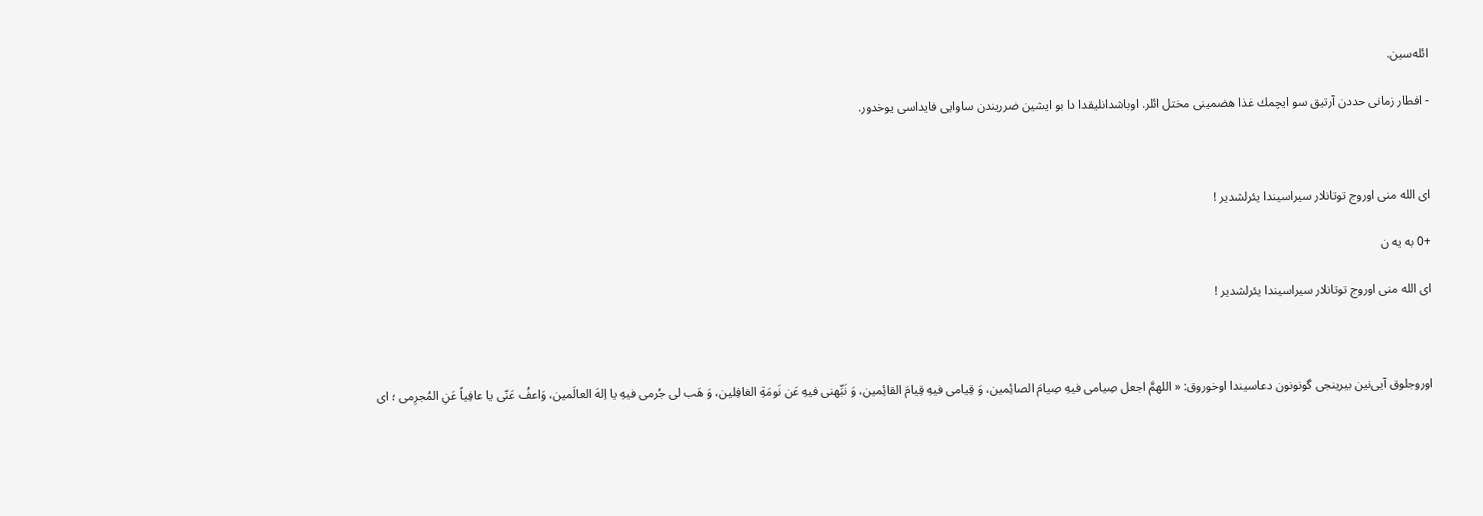ائله‌سین.

- افطار زمانی حددن آرتیق سو ایچمك غذا هضمینی مختل ائلر. اوباشدانلیقدا دا بو ایشین ضرریندن ساوایی فایداسی یوخدور.



ای الله منی اوروج توتانلار سیراسیندا یئرلشدیر !

+0 به یه ن

ای الله منی اوروج توتانلار سیراسیندا یئرلشدیر !



اوروجلوق آیی‌نین بیرینجی گونونون دعاسیندا اوخوروق: « اللهمَّ اجعل صِیامی فیهِ صِیامَ الصائِمین، وَ قِیامی فیهِ قِیامَ القائِمین، وَ نَبِّهنی فیهِ عَن نَومَةِ الغافِلین، وَ هَب لی جُرمی فیهِ یا اِلهَ العالَمین، وَاعفُ عَنّی یا عافِیاً عَنِ المُجرِمی ؛ ای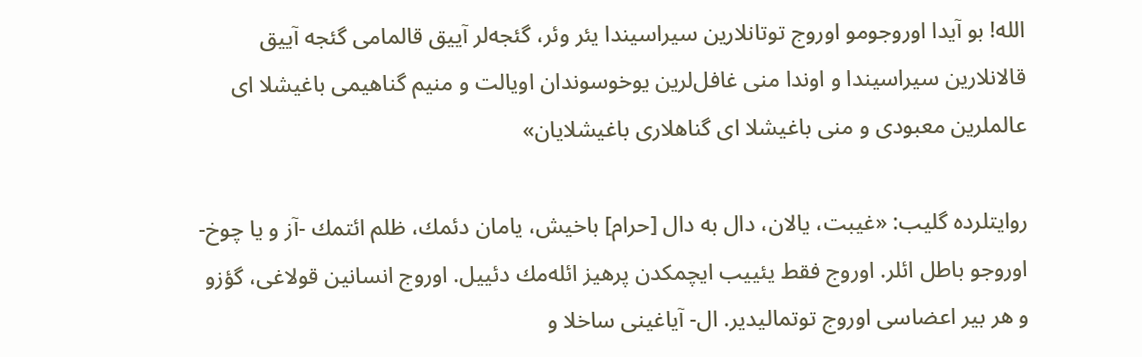الله! بو آیدا اوروجومو اوروج توتانلارین سیراسیندا یئر وئر، گئجه‌لر آییق قالمامی گئجه‌ آییق قالانلارین سیراسیندا و اوندا منی غافل‌لرین یوخوسوندان اویالت و منیم گناهیمی باغیشلا ای عالملرین معبودی و منی باغیشلا ای گناهلاری باغیشلایان»

روایتلرده گلیب: «غیبت، یالان، دال به دال [حرام] باخیش، یامان دئمك، ظلم ائتمك -آز و یا چوخ- اوروجو باطل ائلر. اوروج فقط یئییب ایچمكدن پرهیز ائله‌مك دئییل. اوروج انسانین قولاغی، گؤزو و هر بیر اعضاسی اوروج توتمالیدیر. ال- آیاغینی ساخلا و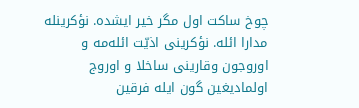چوخ ساكت اول مگر خیر ایشده. نؤكرینله مدارا ائله. نؤكرینی اذیّت ائله‌مه و اوروجون وقارینی ساخلا و اوروج اولمادیغین گون ایله فرقین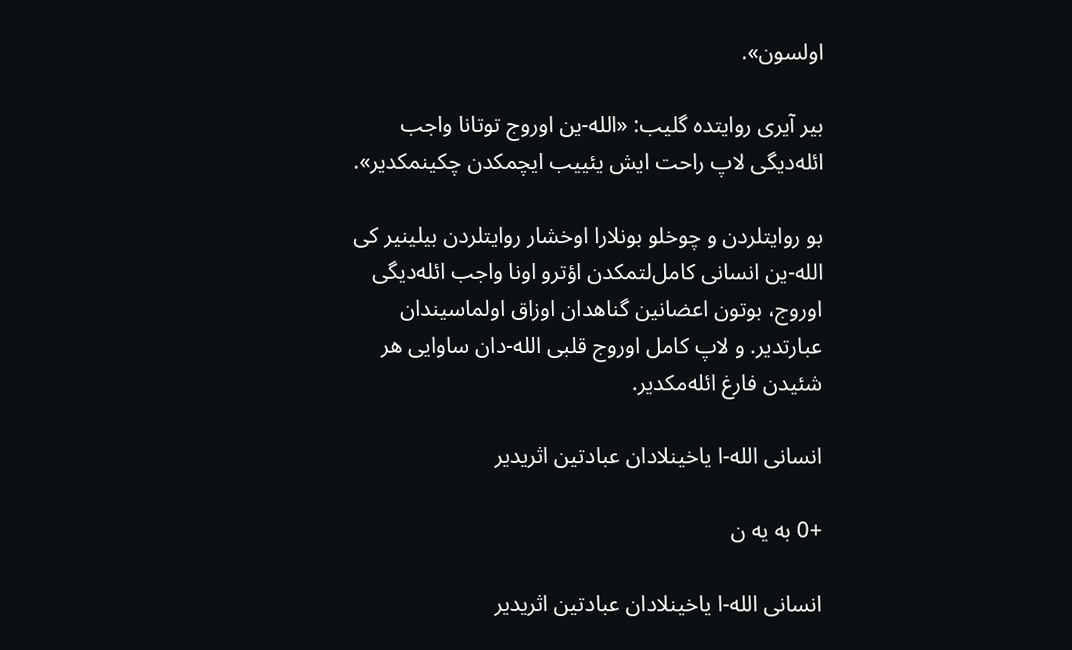اولسون».

بیر آیری روایتده گلیب: «الله-ین اوروج توتانا واجب ائله‌دیگی لاپ راحت ایش یئییب ایچمكدن چكینمكدیر».

بو روایتلردن و چوخلو بونلارا اوخشار روایتلردن بیلینیر كی الله-ین انسانی كامل‌لتمكدن اؤترو اونا واجب ائله‌دیگی اوروج، بوتون اعضانین گناهدان اوزاق اولماسیندان عبارتدیر. و لاپ كامل اوروج قلبی الله-دان ساوایی هر شئیدن فارغ ائله‌مكدیر.

انسانی الله‌-ا یاخینلادان عبادتین اثریدیر

+0 به یه ن

انسانی الله‌-ا یاخینلادان عبادتین اثریدیر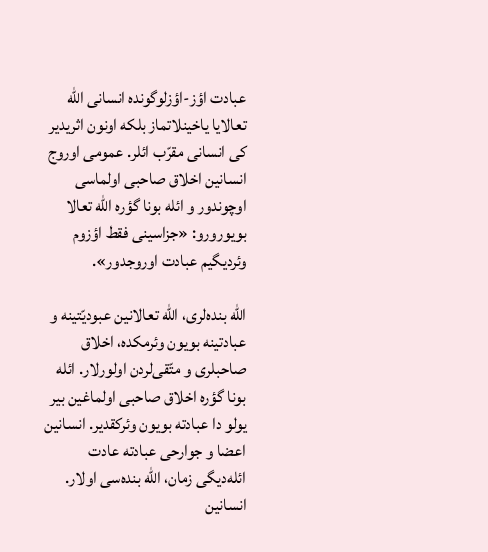عبادت اؤز-اؤزلوگونده انسانی الله تعالایا یاخینلاتماز بلكه اونون اثریدیر كی انسانی مقرّب ائلر. عمومی اوروج انسانین اخلاق صاحبی اولماسی اوچوندور و ائله بونا گؤره الله تعالا بویورورو: «جزاسینی فقط اؤزوم وئردیگیم عبادت اوروجدور».

الله بنده‌لری، الله تعالانین عبودیّتینه و عبادتینه بویون وئرمكده، اخلاق صاحبلری و متّقی‌لردن اولورلار. ائله بونا گؤره اخلاق صاحبی اولماغین بیر یولو دا عبادته بویون وئركقدیر. انسانین اعضا و جوارحی عبادته عادت ائله‌دیگی زمان، الله بنده‌سی اولار. انسانین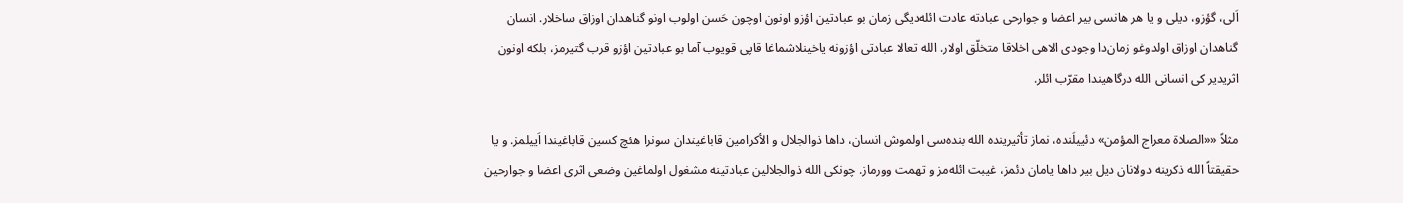اَلی، گؤزو، دیلی و یا هر هانسی بیر اعضا و جوارحی عبادته عادت ائله‌دیگی زمان بو عبادتین اؤزو اونون اوچون حَسن اولوب اونو گناهدان اوزاق ساخلار. انسان گناهدان اوزاق اولدوغو زمان‌دا وجودی الاهی اخلاقا متخلّق اولار. الله تعالا عبادتی اؤزونه یاخینلاشماغا قاپی قویوب آما بو عبادتین اؤزو قرب گتیرمز، بلكه اونون اثریدیر كی انسانی الله درگاهیندا مقرّب ائلر.

مثلاً ««الصلاة معراج المؤمن» دئییلَنده، نماز تأثیرینده الله بنده‌سی اولموش انسان، داها ذوالجلال و الأكرامین قاباغیندان سونرا هئچ كسین قاباغیندا اَییلمز. و یا حقیقتاً الله ذكرینه دولانان دیل بیر داها یامان دئمز، غیبت ائله‌مز و تهمت وورماز. چونكی الله ذوالجلالین عبادتینه مشغول اولماغین وضعی اثری اعضا و جوارحین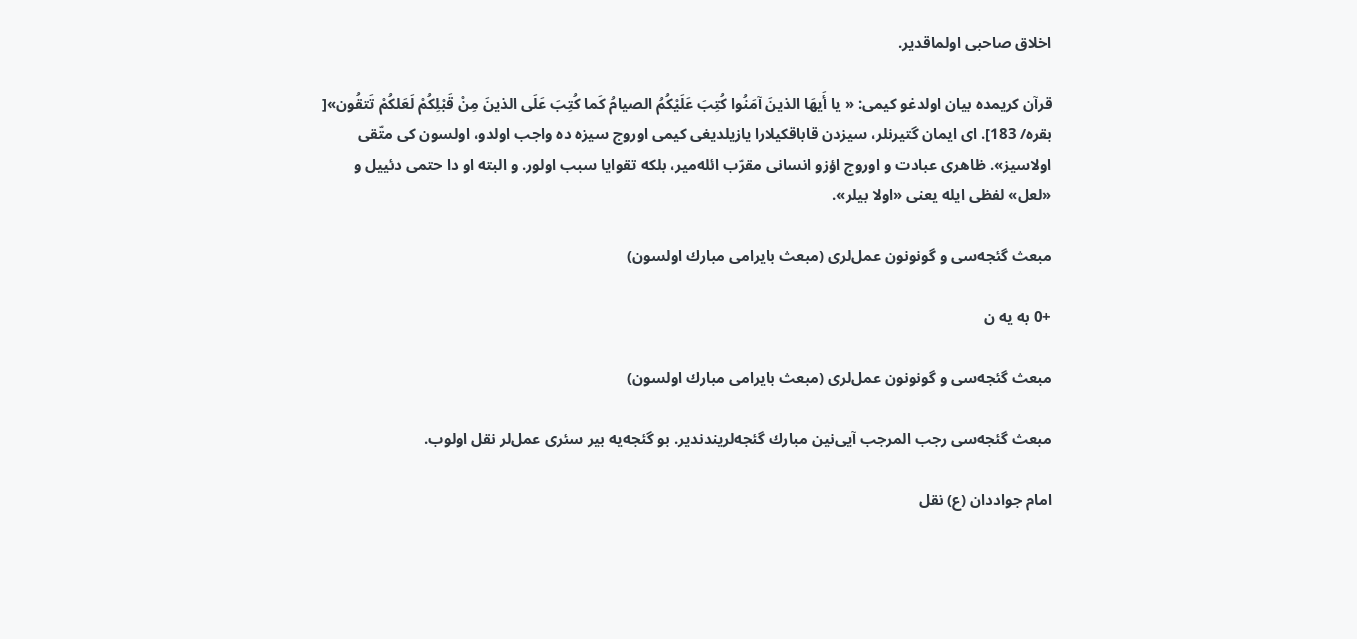اخلاق صاحبی اولماقدیر.

قرآن كریمده بیان اولدغو كیمی: « یا أَیهَا الذینَ آمَنُوا كُتِبَ عَلَیْكُمُ الصیامُ كَما كُتِبَ عَلَى الذینَ مِنْ قَبْلِكُمْ لَعَلكُمْ تَتقُون»[ بقره/ 183]. ای ایمان گتیرنلر، سیزدن قاباقكیلارا یازیلدیغی كیمی اوروج سیزه‌ ده واجب اولدو، اولسون كی متّقی اولاسیز». ظاهری عبادت و اوروج اؤزو انسانی مقرّب ائله‌میر، بلكه تقوایا سبب اولور. و البته او دا حتمی دئییل و «لعل» لفظی ایله یعنی «اولا بیلر».

مبعث گئجه‌سی و گونونون عمل‌لری (مبعث بایرامی مبارك اولسون)

+0 به یه ن

مبعث گئجه‌سی و گونونون عمل‌لری (مبعث بایرامی مبارك اولسون)

مبعث گئجه‌سی رجب المرجب آیی‌نین مبارك گئجه‌لریندندیر. بو گئجه‌یه بیر سئری عمل‌لر نقل اولوب.

امام جواددان (ع) نقل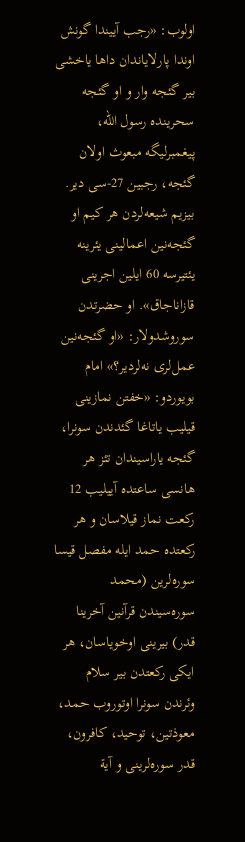اولوب: «رجب آییندا گونش اوندا پارلایاندان داها یاخشی بیر گئجه وار و او گئجه سحرینده رسول الله، پیغمبرلیگه مبعوث اولان گئجه، رجبین 27-سی دیر. بیزیم شیعه‌لردن هر كیم او گئجه‌نین اعمالینی یئرینه یئتیرسه 60 ایلین اجرینی قازاناجاق». او حضرتدن سوروشدولار: «او گئجه‌نین عمل‌لری نه‌لردیر؟» امام بویوردو: «خفتن نمازینی قیلیب یاتاغا گئدندن سونرا، گئجه‌ یاراسیندان تئز هر هانسی ساعتده آییلیب 12 ركعت نماز قیلاسان و هر ركعتده حمد ایله مفصل قیسا سوره‌لرین (محمد سوره‌سیندن قرآنین آخرینا قدر) بیرینی اوخویاسان، هر ایكی ركعتدن بیر سلام وئرندن سونرا اوتوروب حمد، معوذتین، توحید، كافرون، قدر سوره‌لرینی و آیة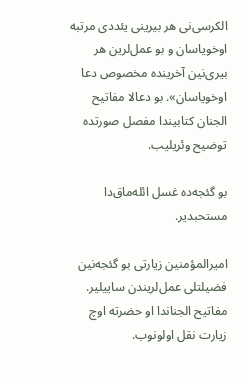الكرسی‌نی هر بیرینی یئددی مرتبه اوخویاسان و بو عمل‌لرین هر بیری‌نین آخرینده مخصوص دعا اوخویاسان». بو دعالا مفاتیح الجنان كتابیندا مفصل صورتده توضیح وئریلیب.

بو گئجه‌ده غسل ائله‌ماق‌دا مستحبدیر.

امیرالمؤمنین زیارتی بو گئجه‌نین فضیلتلی عمل‌لریندن ساییلیر. مفاتیح الجناندا او حضرته اوچ زیارت نقل اولونوب.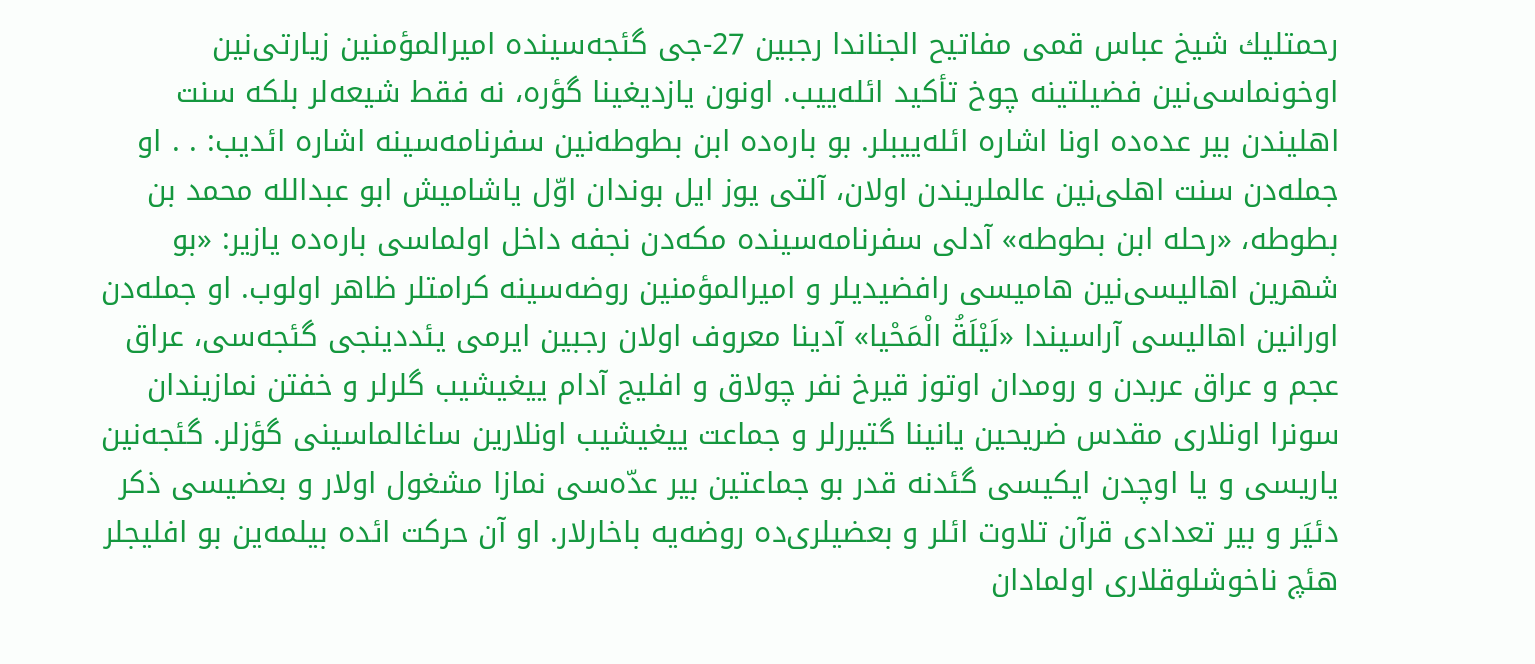رحمتلیك شیخ عباس قمی مفاتیح الجناندا رجبین 27-جی گئجه‌سینده امیرالمؤمنین زیارتی‌نین اوخونماسی‌نین فضیلتینه چوخ تأكید ائله‌ییب. اونون یازدیغینا گؤره، نه فقط شیعه‌لر بلكه سنت اهلیندن بیر عده‌ده اونا اشاره ائله‌ییبلر. بو باره‌ده ابن بطوطه‌نین سفرنامه‌سینه اشاره ائدیب: . . او جمله‌دن سنت اهلی‌نین عالملریندن اولان، آلتی یوز ایل بوندان اوّل یاشامیش ابو عبدالله محمد بن بطوطه، «رحله ابن بطوطه» آدلی سفرنامه‌سینده مكه‌دن نجفه داخل اولماسی باره‌ده یازیر: «بو شهرین اهالیسی‌نین هامیسی رافضیدیلر و امیرالمؤمنین روضه‌سینه كرامتلر ظاهر اولوب. او جمله‌دن اورانین اهالیسی آراسیندا «لَیْلَةُ الْمَحْیا» آدینا معروف اولان رجبین ایرمی یئددینجی گئجه‌سی، عراق عجم و عراق عربدن و رومدان اوتوز قیرخ نفر چولاق و افلیج آدام ییغیشیب گلرلر و خفتن نمازیندان سونرا اونلاری مقدس ضریحین یانینا گتیررلر و جماعت ییغیشیب اونلارین ساغالماسینی گؤزلر. گئجه‌نین یاریسی و یا اوچدن ایكیسی گئدنه قدر بو جماعتین بیر عدّه‌سی نمازا مشغول اولار و بعضیسی ذكر دئیَر و بیر تعدادی قرآن تلاوت ائلر و بعضیلری‌ده روضه‌یه باخارلار. او آن حركت ائده بیلمه‌ین بو افلیجلر هئچ ناخوشلوقلاری اولمادان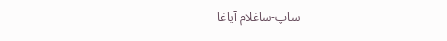ساپ-ساغلام آیاغا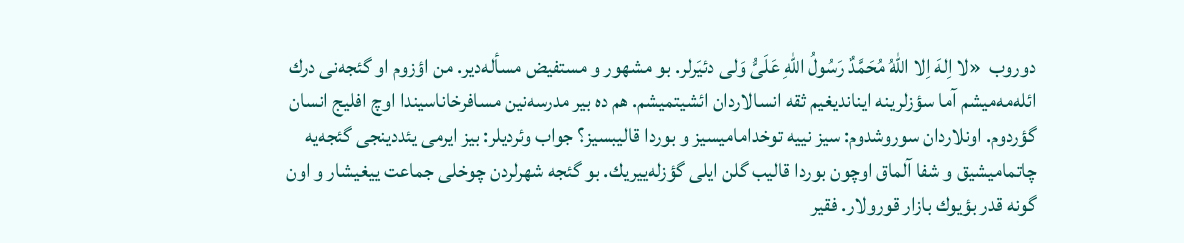دوروب  «لا اِلهَ اِلا اللّهُ مُحَمَّدٌ رَسُولُ اللّهِ عَلَىُّ وَلی دئیَرلر. بو مشهور و مستفیض مسأله‌دیر. من اؤزوم او گئجه‌نی درك ائله‌مه‌میشم آما سؤزلرینه ایناندیغیم ثقه انسالاردان ائشیتمیشم. هم ده بیر مدرسه‌نین مسافرخاناسیندا اوچ افلیج انسان گؤردوم. اونلاردان سوروشدوم: سیز نییه توخدامامیسیز و بوردا قالیبسیز؟ جواب وئردیلر: بیز ایرمی یئددینجی گئجه‌یه چاتمامیشیق و شفا آلماق اوچون بوردا قالیب گلن ایلی گؤزله‌ییریك. بو گئجه شهرلردن چوخلی جماعت ییغیشار و اون گونه قدر بؤیوك بازار قورولار. فقیر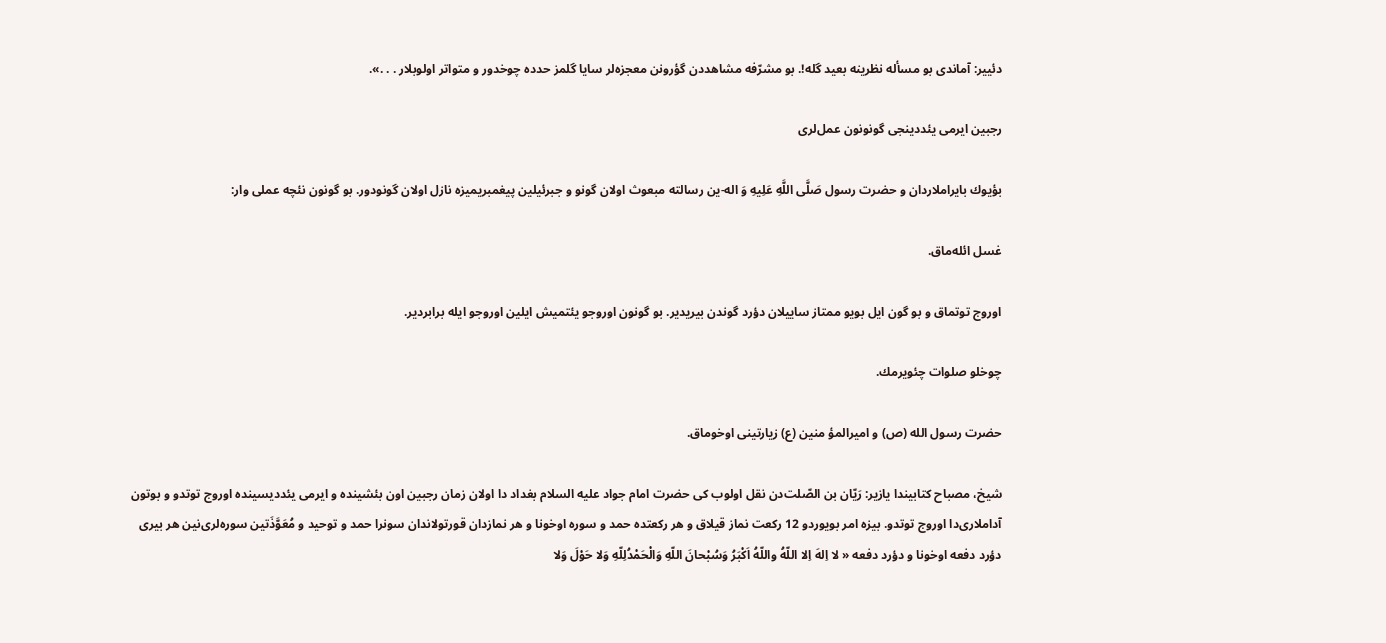دئییر: آماندی بو مسأله نظرینه بعید گله!. بو مشرّفه مشاهددن گؤرونن معجزه‌لر سایا گلمز حدده چوخدور و متواتر اولوبلار . . .».

رجبین ایرمی یئددینجی گونونون عمل‌لری

بؤیوك بایراملاردان و حضرت رسول صَلَّى اللَّهِ عَلِیهِ وَ اله-ین رسالته مبعوث اولان گونو و جبرئیلین پیغمبریمیزه نازل اولان گونودور. بو گونون نئچه عملی وار:

غسل ائله‌ماق.

اوروج توتماق و بو گون ایل بویو ممتاز ساییلان دؤرد گوندن بیریدیر. بو گونون اوروجو یئتمیش ایلین اوروجو ایله برابردیر.

چوخلو صلوات چئویرمك.

حضرت رسول الله (ص) و امیرالمؤ منین (ع) زیارتینی اوخوماق.

شیخ، مصباح كتابیندا یازیر: رَیّان بن الصّلت‌دن نقل اولوب كی حضرت امام جواد علیه السلام بغداد دا اولان زمان رجبین اون بئشینده و ایرمی یئددیسینده اوروج توتدو و بوتون آداملاری‌دا اوروج توتدو. بیزه امر بویوردو 12 ركعت نماز قیلاق و هر ركعتده حمد و سوره اوخونا و هر نمازدان قورتولاندان سونرا حمد و توحید و مُعَوَّذَتین سوره‌لری‌نین هر بیری دؤرد دفعه اوخونا و دؤرد دفعه « لا اِلهَ اِلا اللّهُ واللّهُ اَكْبَرُ وَسُبْحانَ اللّهِ وَالْحَمْدُلِلّهِ وَلا حَوْلَ وَلا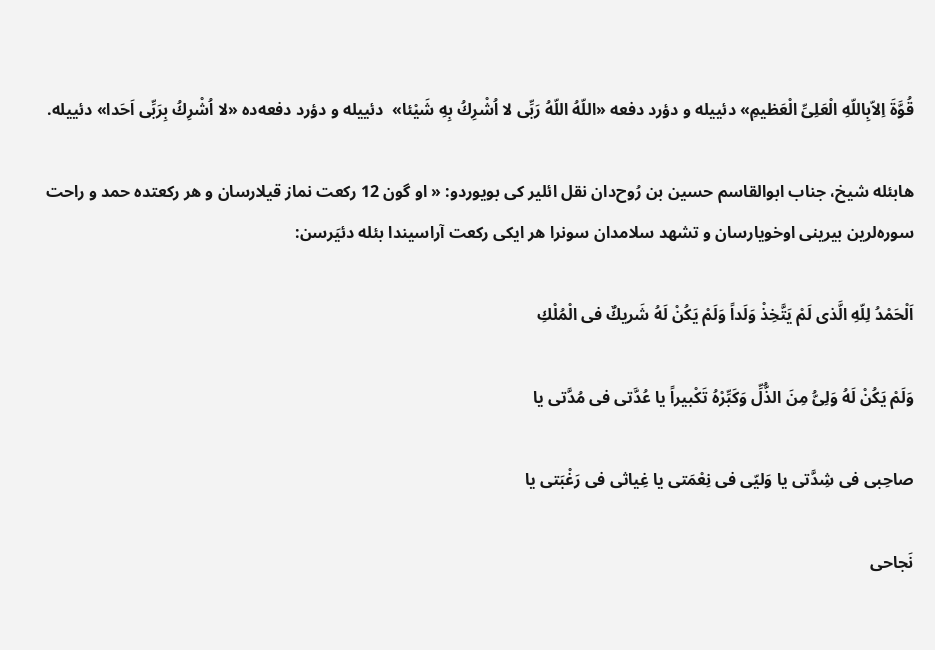قُوَّةَ اِلاّبِاللّهِ الْعَلِىِّ الْعَظیمِ» دئییله و دؤرد دفعه «اللّهُ اللّهُ رَبِّى لا اُشْرِكُ بِهِ شَیْئا»  دئییله و دؤرد دفعه‌ده «لا اُشْرِكُ بِرَبِّى اَحَدا» دئییله.

هابئله شیخ، جناب ابوالقاسم حسین بن رُوح‌دان نقل ائلیر كی بویوردو: « او گون 12 ركعت نماز قیلارسان و هر ركعتده حمد و راحت سوره‌لرین بیرینی اوخویارسان و تشهد سلامدان سونرا هر ایكی ركعت آراسیندا بئله دئیَرسن:

اَلْحَمْدُ لِلّهِ الَّذى لَمْ یَتَّخِذْ وَلَداً وَلَمْ یَكُنْ لَهُ شَریكٌ فى الْمُلْكِ

وَلَمْ یَكُنْ لَهُ وَلِىُّ مِنَ الذُّلِّ وَكَبِّرْهُ تَكْبیراً یا عُدَّتى فى مُدَّتى یا

صاحِبى فى شِدَّتى یا وَلیّى فى نِعْمَتى یا غِیاثى فى رَغْبَتى یا

نَجاحى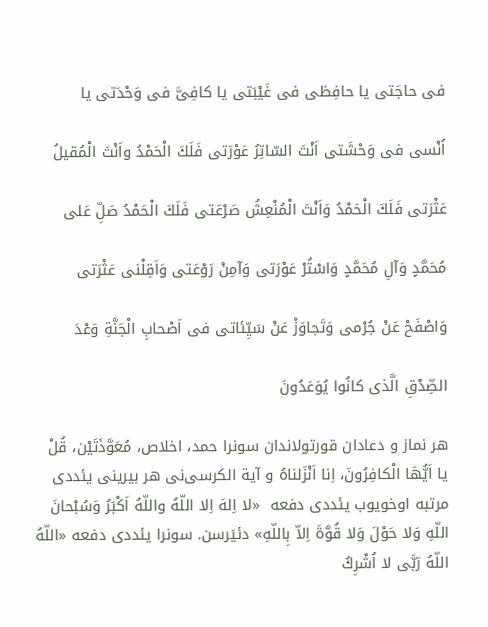فى حاجَتى یا حافِظى فى غَیْبَتى یا كافِىَّ فى وَحْدَتى یا

اُنْسى فى وَحْشَتى اَنْتَ السّاتِرُ عَوْرَتى فَلَكَ الْحَمْدُ واَنْتَ الْمُقیلُ

عَثْرَتى فَلَكَ الْحَمْدُ وَاَنْتَ الْمُنْعِشُ صَرْعَتى فَلَكَ الْحَمْدُ صَلِّ عَلى

مُحَمَّدٍ وَآلِ مُحَمَّدٍ وَاسْتُرْ عَوْرَتى وَآمِنْ رَوْعَتى وَاَقِلْنى عَثْرَتى

وَاصْفَحْ عَنْ جُرْمى وَتَجاوَزْ عَنْ سَیِّئاتى فى اَصْحابِ الْجَنَّةِ وَعْدَ

الصِّدْقِ الَّذى كانُوا یُوَعَدُونَ

هر نماز و دعادان قورتولاندان سونرا حمد، اخلاص، مُعَوَّذَتَیْن، قُلْ یا اَیُّهَا الْكافِرُونَ، اِنا اَنْزَلناهُ و آیة الكرسى‌نی هر بیرینی یئددی مرتبه اوخویوب یئددی دفعه  «لا اِلهَ اِلا اللّهُ واللّهُ اَكْبَرُ وَسُبْحانَ اللّهِ وَلا حَوْلَ وَلا قُوَّةَ اِلاّ بِاللّهِ» دئیَرسن. سونرا یئددی دفعه «اللّهُ اللّهُ رَبَّى لا اُشْرِكُ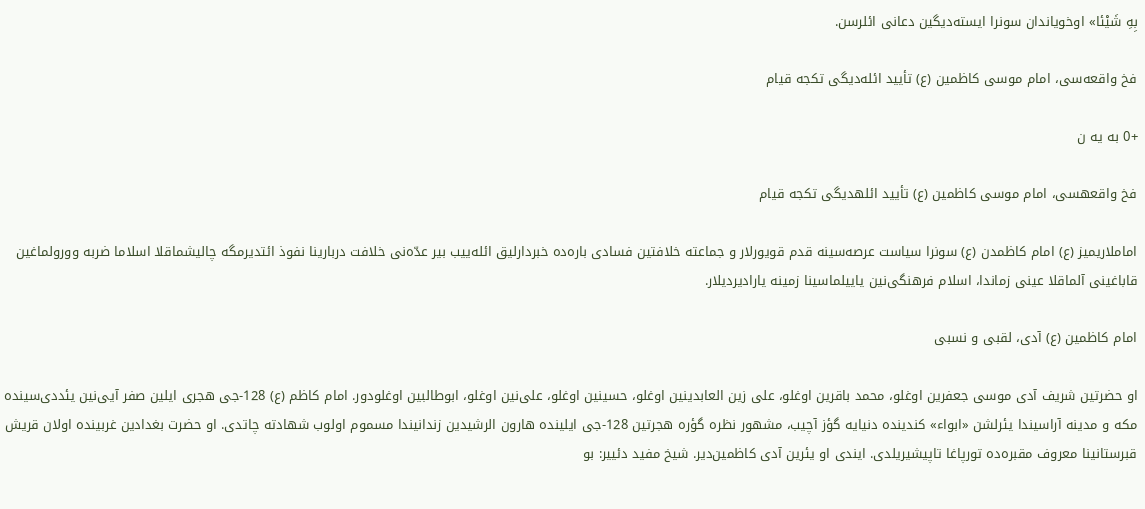بِهِ شَیْئا» اوخویاندان سونرا ایسته‌دیگین دعانی ائلرسن.

فخ واقعه‌سی، امام موسی كاظمین (ع) تأیید ائله‌دیگی تكجه قیام

+0 به یه ن

فخ واقعهسی، امام موسی كاظمین (ع) تأیید ائلهدیگی تكجه قیام

اماملاریمیز (ع) امام كاظمدن (ع) سونرا سیاست عرصه‌سینه قدم قویورلار و جماعته خلافتین فسادی باره‌ده خبردارلیق ائله‌ییب بیر عدّه‌نی خلافت دربارینا نفوذ ائتدیرمگه چالیشماقلا اسلاما ضربه وورولماغین قاباغینی آلماقلا عینی زماندا، اسلام فرهنگی‌نین یاییلماسینا زمینه یارادیردیلار.

امام كاظمین (ع) آدی، لقبی و نسبی

او حضرتین شریف آدی موسی جعفرین اوغلو، محمد باقرین اوغلو، علی زین العابدینین اوغلو، حسینین اوغلو، علی‌نین اوغلو، ابوطالبین اوغلودور. امام كاظم (ع) 128-جی هجری ایلین صفر آیی‌نین یئددی‌سینده مكه و مدینه آراسیندا یئرلشن «ابواء» كندینده دنیایه گؤز آچیب، مشهور نظره گؤره هجرتین 128-جی ایلینده هارون الرشیدین زندانیندا مسموم اولوب شهادته چاتدی. او حضرت بغدادین غربینده اولان قریش قبرستانینا معروف مقبره‌ده تورپاغا تاپیشیریلدی. ایندی او یئرین آدی كاظمین‌دیر. شیخ مفید دئییر: بو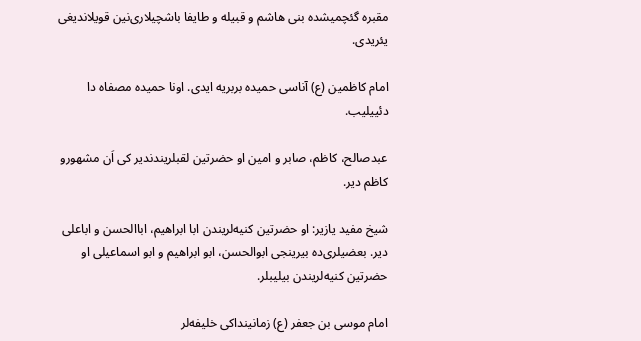مقبره گئچمیشده بنی هاشم و قبیله و طایفا باشچیلاری‌نین قویلاندیغی یئریدی.

امام كاظمین (ع) آناسی حمیده بربریه ایدی. اونا حمیده مصفاه دا دئییلیب.

عبدصالح، كاظم، صابر و امین او حضرتین لقبلریندندیر كی اَن مشهورو كاظم دیر.

شیخ مفید یازیر: او حضرتین كنیه‌لریندن ابا ابراهیم، اباالحسن و اباعلی دیر. بعضیلری‌ده بیرینجی ابوالحسن، ابو ابراهیم و ابو اسماعیلی او حضرتین كنیه‌لریندن بیلیبلر.

امام موسی بن جعفر (ع) زمانینداكی خلیفه‌لر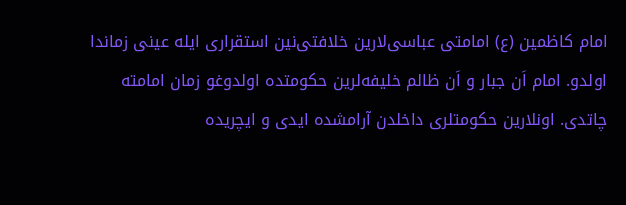امام كاظمین (ع) امامتی عباسی‌لارین خلافتی‌نین استقراری ایله عینی زماندا اولدو. امام اَن جبار و اَن ظالم خلیفه‌لرین حكومتده اولدوغو زمان امامته چاتدی. اونلارین حكومتلری داخلدن آرامشده ایدی و ایچریده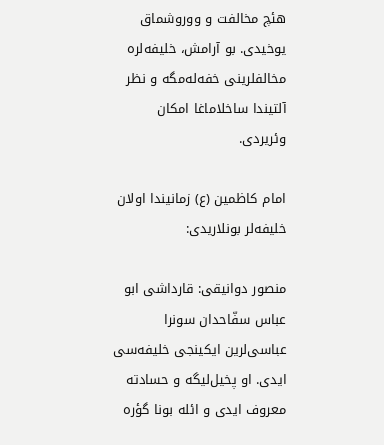هئچ مخالفت و ووروشماق یوخیدی. بو آرامش، خلیفه‌لره مخالفلرینی خفه‌له‌مگه و نظر آلتیندا ساخلاماغا امكان وئریردی.

امام كاظمین (ع) زمانیندا اولان خلیفه‌لر بونلاریدی:

منصور دوانیقی: قارداشی ابو عباس سفّاحدان سونرا عباسی‌لرین ایكینجی خلیفه‌سی ایدی. او پخیل‌لیگه و حسادته معروف ایدی و ائله بونا گؤره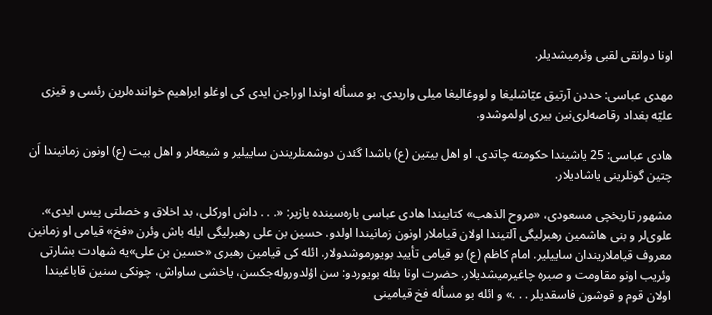اونا دوانقی لقبی وئرمیشدیلر.

مهدی عباسی: حددن آرتیق عیّاشلیغا و لووغالیغا میلی واریدی. بو مسأله اوندا اوراجن ایدی كی اوغلو ابراهیم خواننده‌لرین رئسی و قیزی علیّه بغداد رقاصه‌لری‌نین بیری اولموشدو.

هادی عباسی: 25 یاشیندا حكومته چاتدی. او اهل بیتین (ع) باشدا گئدن دوشمنلریندن ساییلیر و شیعه‌لر و اهل بیت (ع) اونون زمانیندا اَن چتین گونلرینی یاشادیلار.

مشهور تاریخچی مسعودی، «مروح الذهب» كتابیندا هادی عباسی باره‌سینده یازیر: «. . . داش اوركلی، بد اخلاق و خصلتی پیس ایدی». علوی‌لر و بنی هاشمین رهبرلیگی آلتیندا اولان قیاملار اونون زمانیندا اولدو. حسین بن علی رهبرلیگی ایله باش وئرن «فخ» قیامی او زمانین معروف قیاملاریندان ساییلیر. امام كاظم (ع) بو قیامی تأیید بویورموشدولار. ائله‌ كی قیامین رهبری «حسین بن علی»یه شهادت بشارتی وئریب اونو مقاومت و صبره چاغیرمیشدیلار. حضرت اونا بئله بویوردو: سن اؤلدوروله‌جكسن، یاخشی ساواش، چونكی سنین قاباغیندا اولان قوم و قوشون فاسقدیلر . . .» و ائله بو مسأله فخ قیامینی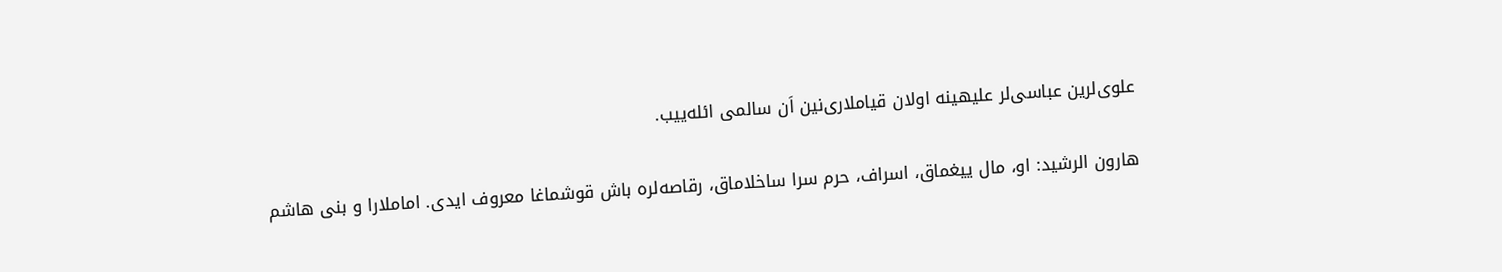علوی‌لرین عباسی‌لر علیهینه اولان قیاملاری‌نین اَن سالمی ائله‌ییب.

هارون الرشید: او، مال ییغماق، اسراف، حرم سرا ساخلاماق، رقاصه‌لره باش قوشماغا معروف ایدی. اماملارا و بنی هاشم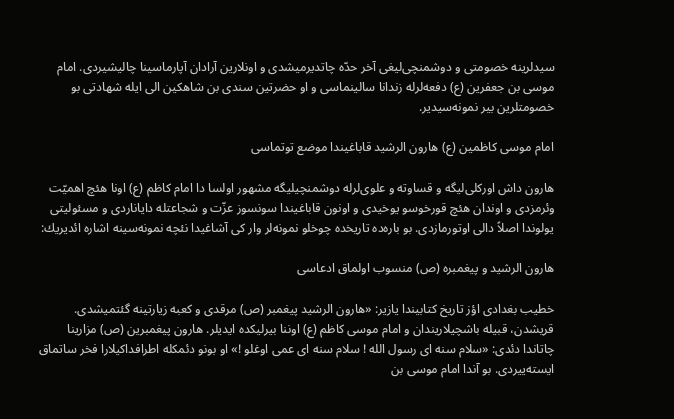سیدلرینه خصومتی و دوشمنچی‌لیغی آخر حدّه چاتدیرمیشدی و اونلارین آرادان آپارماسینا چالیشیردی. امام موسی بن جعفرین (ع) دفعه‌لرله زندانا سالینماسی و او حضرتین سندی بن شاهكین الی ایله شهادتی بو خصومتلرین بیر نمونه‌سیدیر.

امام موسی كاظمین (ع) هارون الرشید قاباغیندا موضع توتماسی

هارون داش اوركلی‌لیگه و قساوته و علوی‌لرله دوشمنچیلیگه مشهور اولسا دا امام كاظم (ع) اونا هئچ اهمیّت وئرمزدی و اوندان هئچ قورخوسو یوخیدی و اونون قاباغیندا سونسوز عزّت و شجاعتله دایاناردی و مسئولیتی یولوندا اصلاً دالی اوتورمازدی. بو باره‌ده تاریخده چوخلو نمونه‌لر وار كی آشاغیدا نئچه نمونه‌سینه اشاره ائدیریك:

هارون الرشید و پیغمبره (ص) منسوب اولماق ادعاسی

خطیب بغدادی اؤز تاریخ كتابیندا یازیر: «هارون الرشید پیغمبر (ص) مرقدی و كعبه زیارتینه گئتمیشدی. قریشدن، قبیله باشچیلاریندان و امام موسی كاظم (ع) اوننا بیرلیكده ایدیلر. هارون پیغمبرین (ص) مزارینا چاتاندا دئدی: «سلام سنه ای رسول الله ! سلام سنه ای عمی اوغلو !» او بونو دئمكله اطرافداكیلارا فخر ساتماق ایسته‌ییردی. بو آندا امام موسی بن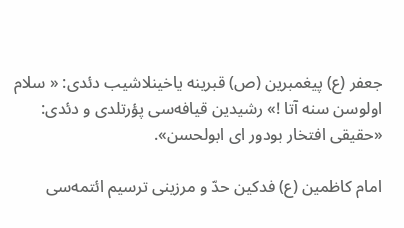جعفر (ع) پیغمبرین (ص) قبرینه یاخینلاشیب دئدی: « سلام اولوسن سنه آتا !» رشیدین قیافه‌سی پؤرتلدی و دئدی: «حقیقی افتخار بودور ای ابولحسن».

امام كاظمین (ع) فدكین حدّ و مرزینی ترسیم ائتمه‌سی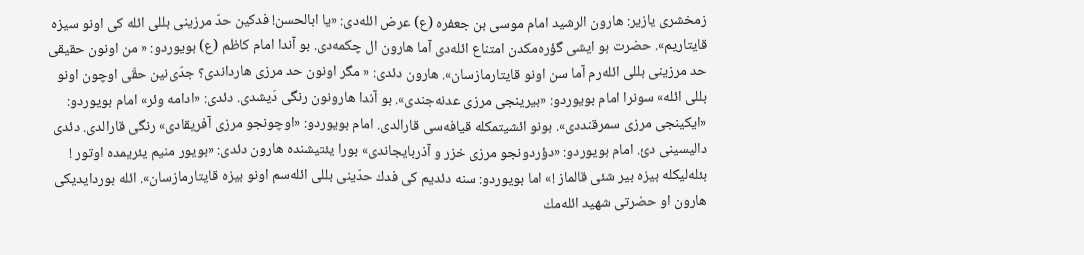زمخشری یازیر: هارون الرشید امام موسی بن جعفره (ع) عرض ائله‌دی: «یا ابالحسن! فدكین حدّ مرزینی بللی ائله كی اونو سیزه قایتاریم». حضرت بو ایشی گؤره‌مكدن امتناع ائله‌دی آما هارون ال چكمه‌دی. بو آندا امام كاظم (ع) بویوردو: « من اونون حقیقی حد مرزینی بللی ائله‌رم آما سن اونو قایتارمازسان». هارون دئدی: « مگر اونون حد مرزی هارداندی؟ جدّی‌نین حقّی اوچون اونو بللی ائله» سونرا امام بویوردو: «بیرینجی مرزی عدنه‌جندی». بو آندا هارونون رنگی دَیشدی. دئدی: «ادامه وئر» امام بویوردو: «ایكینجی مرزی سمرقنددی». بونو ائشیتمكله قیافه‌سی قارالدی. امام بویوردو: «اوچونجو مرزی آفریقادی» رنگی قارالدی. دئدی دالیسینی دئ. امام بویوردو: «دؤردونجو مرزی خزر و آذربایجاندی» بورا یئتیشنده هارون دئدی: «بویور منیم یئریمده اوتور ! بئله‌لیكله بیزه بیر شئی قالماز !» اما بویوردو: سنه دئدیم كی فدك حدّینی بللی ائله‌سم اونو بیزه قایتارمازسان». ائله بوردایدیكی هارون او حضرتی شهید ائله‌مك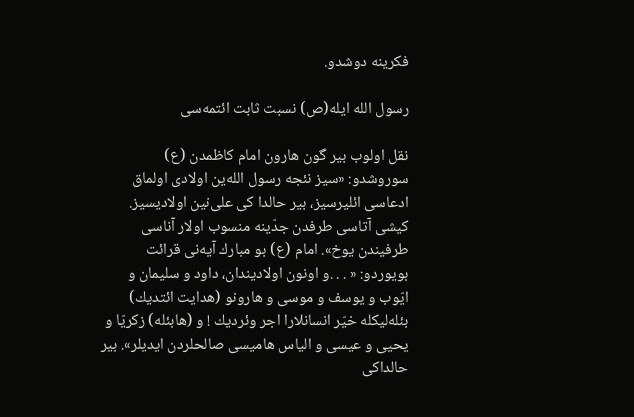فكرینه دوشدو.

رسول الله ایله(ص) نسبت ثابت ائتمه‌سی

نقل اولوب بیر گون هارون امام كاظمدن (ع) سوروشدو: «سیز نئجه رسول الله‌ین اولادی اولماق ادعاسی ائلیرسیز، بیر حالدا كی علی‌نین اولادیسیز. كیشی آتاسی طرفدن جدّینه منسوب اولار آناسی طرفیندن یوخ». امام (ع) بو مبارك آیه‌نی قرائت بویوردو: « . . .و اونون اولادیندان، داود و سلیمان و ایّوب و یوسف و موسی و هارونو (هدایت ائتدیك) بئله‌لیكله خیّر انسانلارا اجر وئردیك ! و (هابئله) زكریّا و یحیی و عیسی و الیاس هامیسی صالحلردن ایدیلر». بیر حالداكی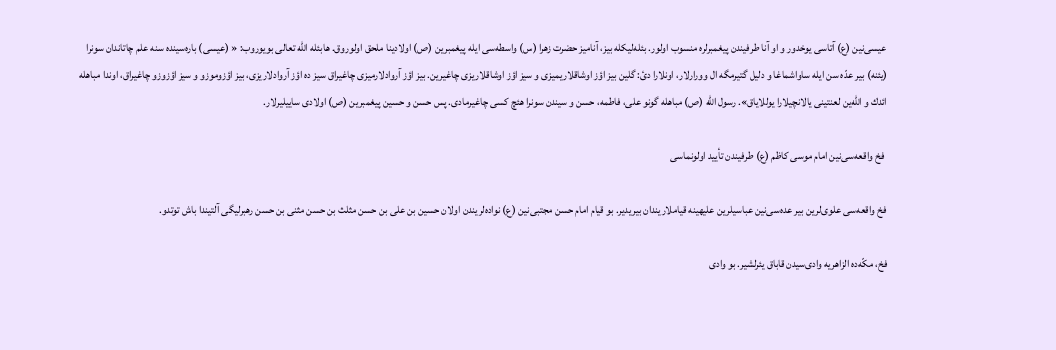عیسی‌نین (ع) آتاسی یوخدور و او آنا طرفیندن پیغمبرلره منسوب اولور. بئله‌لیكله بیز، آنامیز حضرت زهرا (س) واسطه‌سی ایله پیغمبرین (ص) اولادینا ملحق اولوروق. هابئله الله تعالی بویوروب: « (عیسی) باره‌سینده سنه علم چاتاندان سونرا (یئنه) بیر عدّه سن ایله ساواشماغا و دلیل گتیرمگه ال وورارلار، اونلارا دئ: گلین بیز اؤز اوشاقلاریمیزی و سیز اؤز اوشاقلاریزی چاغیرین. بیز اؤز آروادلارمیزی چاغیراق سیز ده اؤز آروادلاریزی، بیز اؤزوموزو و سیز اؤزوزو چاغیراق، اوندا مباهله ائدك و الله‌ین لعنتینی یالانچیلارا یوللایاق». رسول الله (ص) مباهله گونو علی، فاطمه، حسن و سیندن سونرا هئچ كسی چاغیرمادی. پس حسن و حسین پیغمبرین (ص) اولادی ساییلیرلار.

 فخ واقعه‌سی‌نین امام موسی كاظم (ع) طرفیندن تأیید اولونماسی

فخ واقعه‌سی علوی‌لرین بیر عده‌سی‌نین عباسیلرین علیهینه قیاملاریندان بیریدیر. بو قیام امام حسن مجتبی‌نین (ع) نواده‌لریندن اولان حسین بن علی بن حسن مثلث بن حسن مثنى بن حسن رهبرلیگی آلتیندا باش توتدو.

فخ، مكّه‌ده الزاهریه‌ وادی‌سیدن قاباق یئرلشیر. بو وادی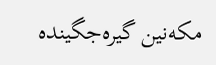مكه‌نین گیره‌جگینده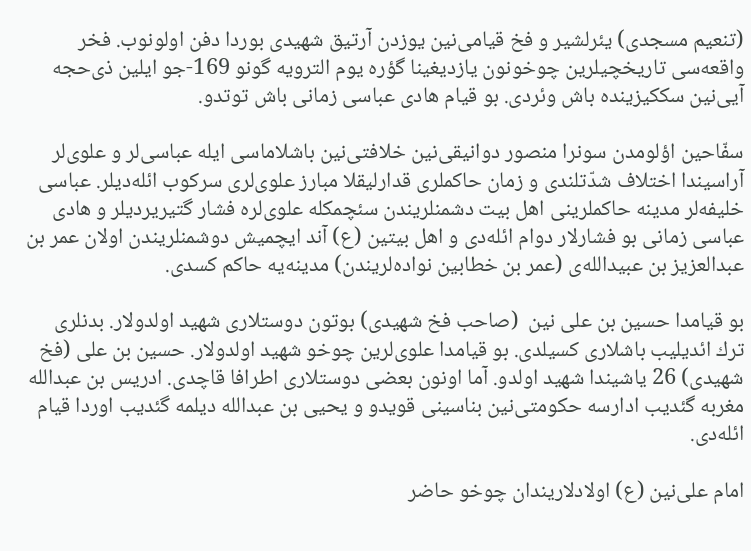(تنعیم مسجدی) یئرلشیر و فخ قیامی‌نین یوزدن آرتیق شهیدی بوردا دفن اولونوب. فخر واقعه‌سی تاریخچیلرین چوخونون یازدیغینا گؤره یوم الترویه گونو 169-جو ایلین ذی‌حجه آیی‌نین سككیزینده باش وئردی. بو قیام هادی عباسی زمانی باش توتدو.

سفّاحین اؤلومدن سونرا منصور دوانیقی‌نین خلافتی‌نین باشلاماسی ایله عباسی‌لر و علوی‌لر آراسیندا اختلاف شدّتلندی و زمان حاكملری قدارلیقلا مبارز علوی‌لری سركوب ائله‌دیلر. عباسی خلیفه‌لر مدینه حاكملرینی اهل بیت دشمنلریندن سئچمكله علوی‌لره فشار گتیریردیلر و هادی عباسی زمانی بو فشارلار دوام ائله‌دی و اهل بیتین (ع) آند ایچمیش دوشمنلریندن اولان عمر بن عبدالعزیز بن عبیدالله‌ی (عمر بن خطابین نواده‌لریندن) مدینه‌یه حاكم كسدی.

بو قیامدا حسین بن علی نین  (صاحب فخ شهیدی) بوتون دوستلاری شهید اولدولار. بدنلری ترك ائدیلیب باشلاری كسیلدی. بو قیامدا علوی‌لرین چوخو شهید اولدولار. حسین بن علی (فخ شهیدی) 26 یاشیندا شهید اولدو. آما اونون بعضی دوستلاری اطرافا قاچدی. ادریس بن عبدالله مغربه گئدیب ادارسه حكومتی‌نین بناسینی قویدو و یحیی بن عبدالله دیلمه گئدیب اوردا قیام ائله‌دی.

امام علی‌نین (ع) اولادلاریندان چوخو حاضر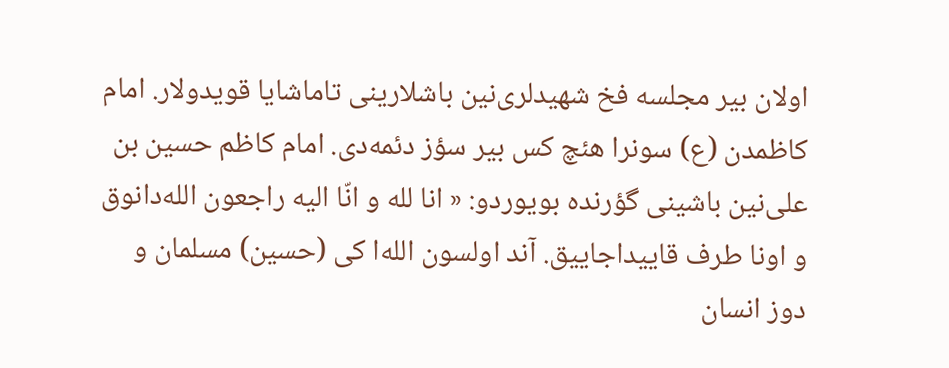اولان بیر مجلسه فخ شهیدلری‌نین باشلارینی تاماشایا قویدولار. امام كاظمدن (ع) سونرا هئچ كس بیر سؤز دئمه‌دی. امام كاظم حسین بن علی‌نین باشینی گؤرنده بویوردو: « انا لله و انّا الیه راجعون الله‌دانوق و اونا طرف قاییداجاییق. آند اولسون الله‌ا كی (حسین) مسلمان و دوز انسان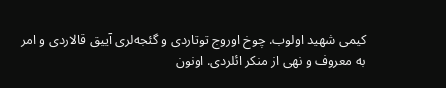كیمی شهید اولوب. چوخ اوروج توتاردی و گئجه‌لری آییق قالاردی و امر به معروف و نهی از منكر ائلردی. اونون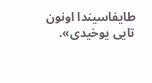طایفاسیندا اونون تایی یوخیدی».